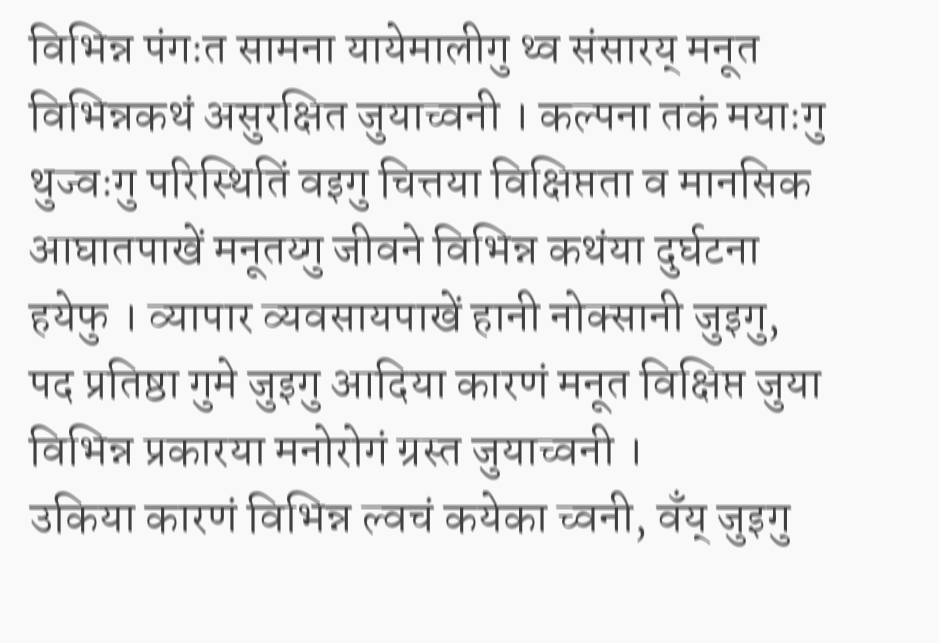विभिन्न पंगःत सामना यायेमालीगु थ्व संसारय् मनूत विभिन्नकथं असुरक्षित जुयाच्वनी । कल्पना तकं मयाःगु थुज्वःगु परिस्थितिं वइगु चित्तया विक्षिप्तता व मानसिक आघातपाखें मनूतय्गु जीवने विभिन्न कथंया दुर्घटना हयेफु । व्यापार व्यवसायपाखें हानी नोक्सानी जुइगु, पद प्रतिष्ठा गुमे जुइगु आदिया कारणं मनूत विक्षिप्त जुया विभिन्न प्रकारया मनोरोगं ग्रस्त जुयाच्वनी ।
उकिया कारणं विभिन्न ल्वचं कयेका च्वनी, वँय् जुइगु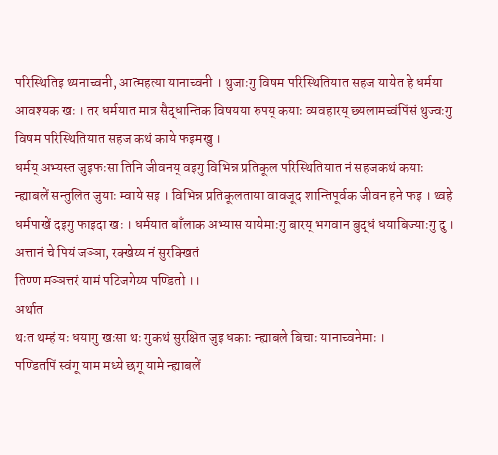परिस्थितिइ थ्यनाच्वनी, आत्महत्या यानाच्वनी । थुजाःगु विषम परिस्थितियात सहज यायेत हे धर्मया आवश्यक खः । तर धर्मयात मात्र सैद्धान्तिक विषयया रुपय् कयाः व्यवहारय् छ्यलामच्वंपिंसं थुज्वःगु विषम परिस्थितियात सहज कथं काये फइमखु ।
धर्मय् अभ्यस्त जुइफःसा तिनि जीवनय् वइगु विभिन्न प्रतिकूल परिस्थितियात नं सहजकथं कयाः न्ह्याबलें सन्तुलित जुयाः म्वाये सइ । विभिन्न प्रतिकूलताया वावजूद शान्तिपूर्वक जीवन हने फइ । थ्वहे धर्मपाखें दइगु फाइदा खः । धर्मयात बाँलाक अभ्यास यायेमाःगु बारय् भगवान बुद्धं धयाबिज्याःगु दु ।
अत्तानं चे पियं जञ्ञा, रक्खेय्य नं सुरक्खितं
तिण्ण मञ्ञत्तरं यामं पटिजगेय्य पण्डितो ।।
अर्थात
थःत थम्हं यः धयागु खःसा थः गुकथं सुरक्षित जुइ धकाः न्ह्याबले बिचाः यानाच्वनेमाः ।
पण्डितपिं स्वंगू याम मध्ये छगू यामे न्ह्याबलें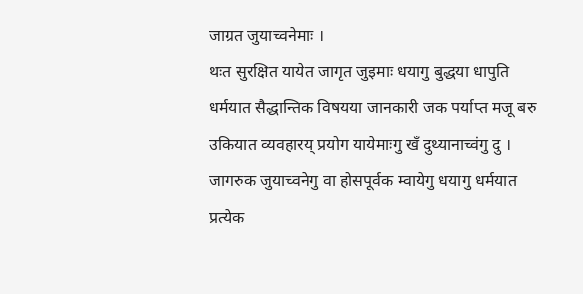जाग्रत जुयाच्वनेमाः ।
थःत सुरक्षित यायेत जागृत जुइमाः धयागु बुद्धया धापुति धर्मयात सैद्धान्तिक विषयया जानकारी जक पर्याप्त मजू बरु उकियात व्यवहारय् प्रयोग यायेमाःगु खँ दुथ्यानाच्वंगु दु । जागरुक जुयाच्वनेगु वा होसपूर्वक म्वायेगु धयागु धर्मयात प्रत्येक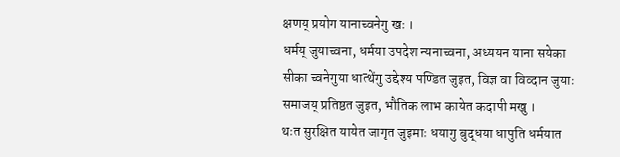क्षणय् प्रयोग यानाच्वनेगु खः ।
धर्मय् जुयाच्वना, धर्मया उपदेश न्यनाच्वना, अध्ययन याना सयेका सीका च्वनेगुया धात्थेंगु उद्देश्य पण्डित जुइत, विज्ञ वा विव्दान जुयाः समाजय् प्रतिष्ठत जुइत, भौतिक लाभ कायेत कदापी मखु ।
थःत सुरक्षित यायेत जागृत जुइमाः धयागु बुद्धया धापुति धर्मयात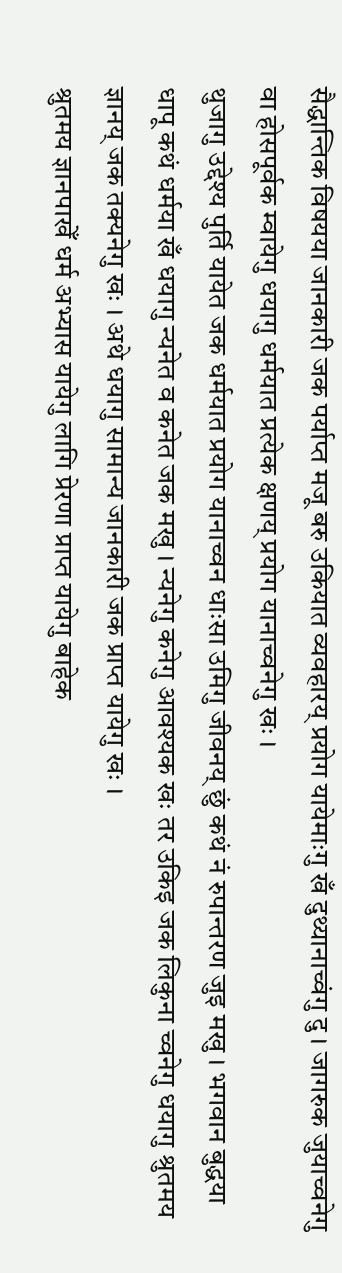सैद्धान्तिक विषयया जानकारी जक पर्याप्त मजू बरु उकियात व्यवहारय् प्रयोग यायेमाःगु खँ दुथ्यानाच्वंगु दु । जागरुक जुयाच्वनेगु वा होसपूर्वक म्वायेगु धयागु धर्मयात प्रत्येक क्षणय् प्रयोग यानाच्वनेगु खः ।
थुजागु उद्देश्य पुर्ति यायेत जक धर्मयात प्रयोग यानाच्वन धाःसा उमिगु जीवनय् छुं कथं नं रुपान्तरण जुइ मखु । भगवान बुद्धया धापू कथं धर्मया खँ धयागु न्यनेत व कनेत जक मखु । न्यनेगु कनेगु आवश्यक खः तर उकिइ जक लिकुना च्वनेगु धयागु श्रुतमय ज्ञानय् जक तक्यनेगु खः । अथे धयागु सामान्य जानकारी जक प्राप्त यायेगु खः ।
श्रुतमय ज्ञानपाखेँ धर्म अभ्यास यायेगु लागि प्रेरणा प्राप्त यायेगु बाहेक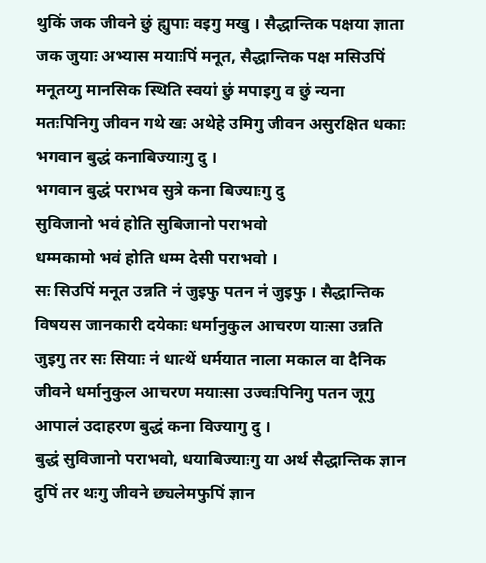थुकिं जक जीवने छुं ह्युपाः वइगु मखु । सैद्धान्तिक पक्षया ज्ञाता जक जुयाः अभ्यास मयाःपिं मनूत, सैद्धान्तिक पक्ष मसिउपिं मनूतय्गु मानसिक स्थिति स्वयां छुं मपाइगु व छुं न्यना मतःपिनिगु जीवन गथे खः अथेहे उमिगु जीवन असुरक्षित धकाः भगवान बुद्धं कनाबिज्याःगु दु ।
भगवान बुद्धं पराभव सुत्रे कना बिज्याःगु दु
सुविजानो भवं होति सुबिजानो पराभवो
धम्मकामो भवं होति धम्म देसी पराभवो ।
सः सिउपिं मनूत उन्नति नं जुइफु पतन नं जुइफु । सैद्धान्तिक विषयस जानकारी दयेकाः धर्मानुकुल आचरण याःसा उन्नति जुइगु तर सः सियाः नं धात्थें धर्मयात नाला मकाल वा दैनिक जीवने धर्मानुकुल आचरण मयाःसा उज्वःपिनिगु पतन जूगु आपालं उदाहरण बुद्धं कना विज्यागु दु ।
बुद्धं सुविजानो पराभवो, धयाबिज्याःगु या अर्थ सैद्धान्तिक ज्ञान दुपिं तर थःगु जीवने छ्यलेमफुपिं ज्ञान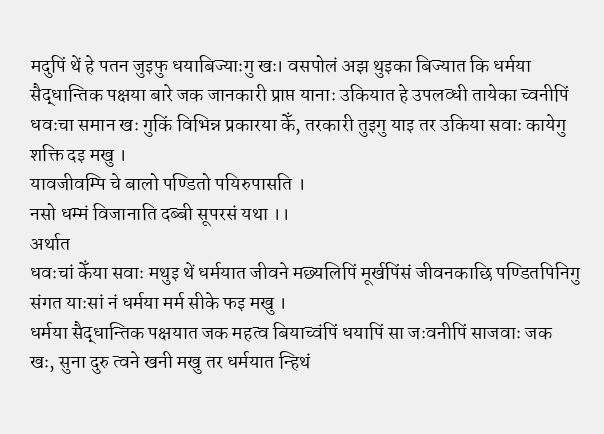मदुपिं थें हे पतन जुइफु धयाबिज्याःगु खः। वसपोलं अझ थुइका बिज्यात कि धर्मया सैद्धान्तिक पक्षया बारे जक जानकारी प्राप्त यानाः उकियात हे उपलव्धी तायेका च्वनीपिं धवःचा समान खः गुकिं विभिन्न प्रकारया केँ, तरकारी तुइगु याइ तर उकिया सवाः कायेगु शक्ति दइ मखु ।
यावजीवम्पि चे बालो पण्डितो पयिरुपासति ।
नसो धम्मं विजानाति दब्बी सूपरसं यथा ।।
अर्थात
धवःचां केँया सवाः मथुइ थें धर्मयात जीवने मछ्यलिपिं मूर्खपिंसं जीवनकाछि पण्डितपिनिगु संगत याःसां नं धर्मया मर्म सीके फइ मखु ।
धर्मया सैद्धान्तिक पक्षयात जक महत्व बियाच्वंपिं धयापिं सा जःवनीपिं साजवाः जक खः, सुना दुरु त्वने खनी मखु तर धर्मयात न्हिथं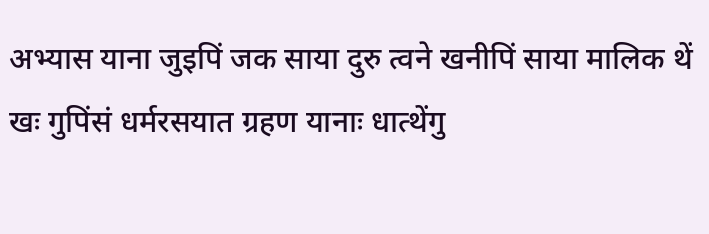अभ्यास याना जुइपिं जक साया दुरु त्वने खनीपिं साया मालिक थें खः गुपिंसं धर्मरसयात ग्रहण यानाः धात्थेंगु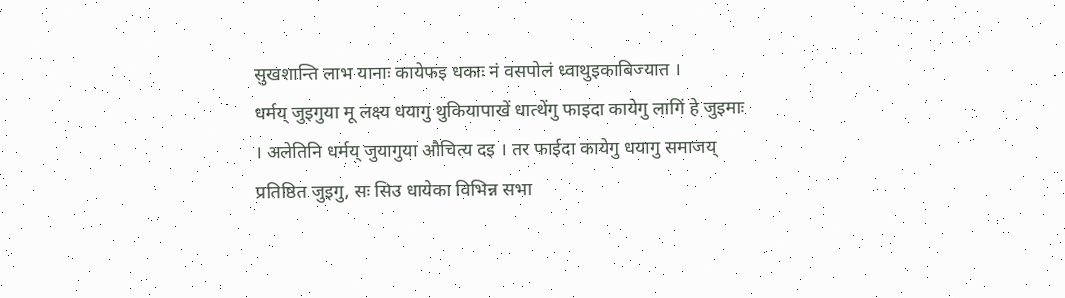सुखशान्ति लाभ यानाः कायेफइ धकाः नं वसपोलं ध्वाथुइकाबिज्यात ।
धर्मय् जुइगुया मू लक्ष्य धयागु थुकियापाखें धात्थेंगु फाइदा कायेगु लागिं हे जुइमाः । अलेतिनि धर्मय् जुयागुया औचित्य दइ । तर फाईदा कायेगु धयागु समाजय् प्रतिष्ठित जुइगु, सः सिउ धायेका विभिन्न सभा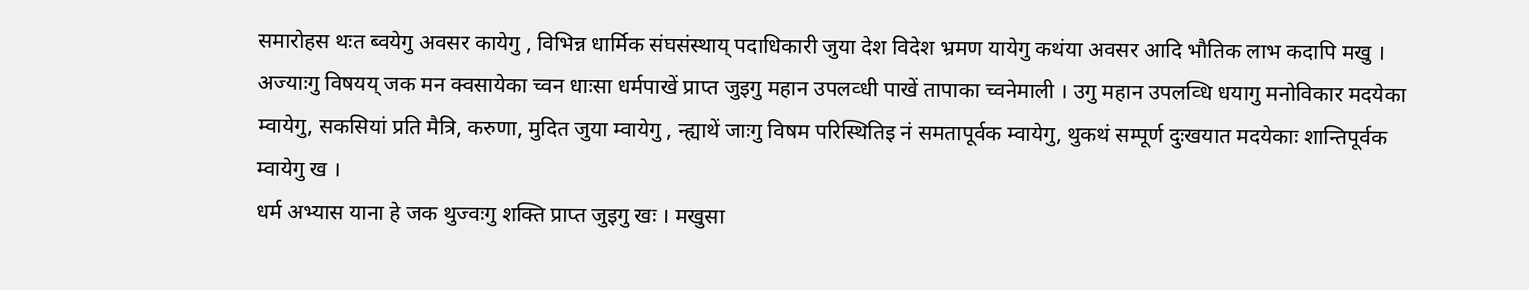समारोहस थःत ब्वयेगु अवसर कायेगु , विभिन्न धार्मिक संघसंस्थाय् पदाधिकारी जुया देश विदेश भ्रमण यायेगु कथंया अवसर आदि भौतिक लाभ कदापि मखु ।
अज्याःगु विषयय् जक मन क्वसायेका च्वन धाःसा धर्मपाखें प्राप्त जुइगु महान उपलव्धी पाखें तापाका च्वनेमाली । उगु महान उपलव्धि धयागु मनोविकार मदयेका म्वायेगु, सकसियां प्रति मैत्रि, करुणा, मुदित जुया म्वायेगु , न्ह्याथें जाःगु विषम परिस्थितिइ नं समतापूर्वक म्वायेगु, थुकथं सम्पूर्ण दुःखयात मदयेकाः शान्तिपूर्वक म्वायेगु ख ।
धर्म अभ्यास याना हे जक थुज्वःगु शक्ति प्राप्त जुइगु खः । मखुसा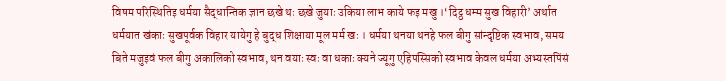विषम परिस्थितिइ धर्मया सैद्धान्तिक ज्ञान छखे थः छखे जुयाः उकिया लाभ काये फइ मखु ।‘दिट्ठ धम्म सुख विहारी’ अर्थात धर्मयात खंकाः सुखपूर्वक विहार यायेगु हे बुद्ध शिक्षाया मूल मर्म खः । धर्मया थनया थनहे फल बीगु सांन्दृष्टिक स्वभाव, समय बिते मजुइवं फल बीगु अकालिको स्वभाव, थन वयाः स्वः वा धकाः क्यने ज्यूगु एहिपस्सिको स्वभाव केवल धर्मया अभ्यस्तपिंसं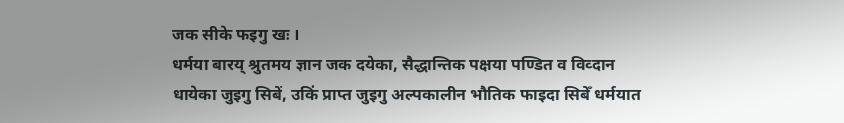जक सीके फइगु खः ।
धर्मया बारय् श्रुतमय ज्ञान जक दयेका, सैद्धान्तिक पक्षया पण्डित व विव्दान धायेका जुइगु सिबें, उकिं प्राप्त जुइगु अल्पकालीन भौतिक फाइदा सिबेँ धर्मयात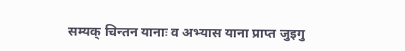सम्यक् चिन्तन यानाः व अभ्यास याना प्राप्त जुइगु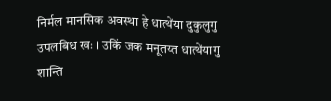निर्मल मानसिक अवस्था हे धात्थेंया दुकुलुगु उपलबिध खः । उकिं जक मनूतय्त धात्थेंयागु शान्ति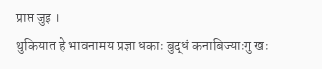प्राप्त जुइ ।
थुकियात हे भावनामय प्रज्ञा धकाः बुद्धं कनाबिज्याःगु खः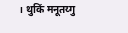। थुकिं मनूतय्गु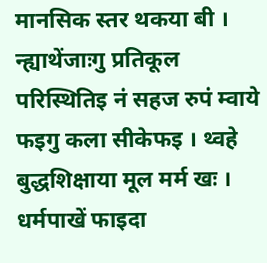मानसिक स्तर थकया बी । न्ह्याथेंजाःगु प्रतिकूल परिस्थितिइ नं सहज रुपं म्वाये फइगु कला सीकेफइ । थ्वहे बुद्धशिक्षाया मूल मर्म खः । धर्मपाखें फाइदा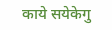काये सयेकेगु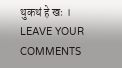थुकथं हे खः ।
LEAVE YOUR COMMENTS